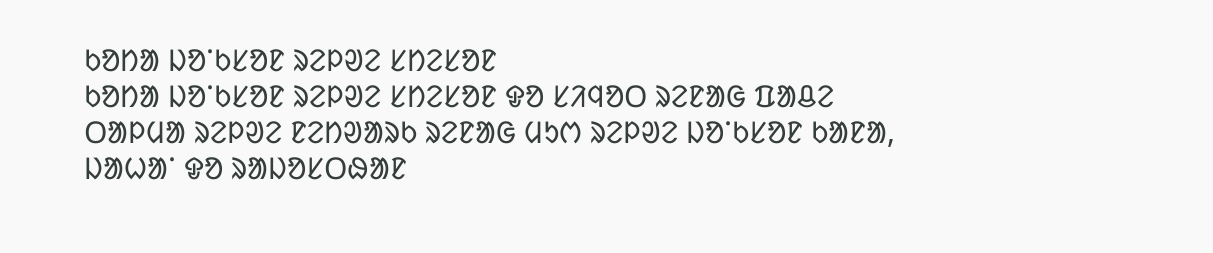ᱠᱚᱴᱟ ᱡᱚᱸᱠᱥᱚᱱ ᱨᱮᱞᱣᱮ ᱥᱴᱮᱥᱚᱱ
ᱠᱚᱴᱟ ᱡᱚᱸᱠᱥᱚᱱ ᱨᱮᱞᱣᱮ ᱥᱴᱮᱥᱚᱱ ᱫᱚ ᱥᱤᱧᱚᱛ ᱨᱮᱱᱟᱜ ᱯᱟᱪᱮ ᱛᱟᱞᱢᱟ ᱨᱮᱞᱣᱮ ᱱᱮᱴᱣᱟᱨᱠ ᱨᱮᱱᱟᱜ ᱢᱩᱬ ᱨᱮᱞᱣᱮ ᱡᱚᱸᱠᱥᱚᱱ ᱠᱟᱱᱟ, ᱡᱟᱦᱟᱸ ᱫᱚ ᱨᱟᱡᱚᱥᱛᱷᱟᱱ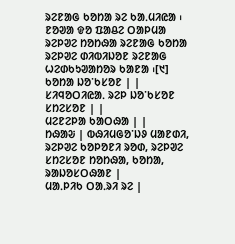ᱨᱮᱱᱟᱜ ᱠᱚᱴᱟ ᱨᱮ ᱠᱟᱹᱢᱤᱭᱟ ᱾ ᱱᱚᱣᱟ ᱫᱚ ᱯᱟᱪᱮ ᱛᱟᱞᱢᱟ ᱨᱮᱞᱣᱮ ᱴᱚᱴᱷᱟ ᱨᱮᱱᱟᱜ ᱠᱚᱴᱟ ᱨᱮᱞᱣᱮ ᱰᱤᱵᱤᱡᱚᱱ ᱨᱮᱱᱟᱜ ᱦᱮᱰᱠᱩᱣᱟᱴᱚᱨ ᱠᱟᱱᱟ ᱾[᱑]
ᱠᱚᱴᱟ ᱡᱚᱸᱠᱥᱚᱱ | |
ᱥᱤᱧᱚᱛᱤᱭᱟᱹ ᱨᱮᱞ ᱡᱚᱸᱠᱥᱚᱱ ᱥᱴᱮᱥᱚᱱ | |
ᱢᱮᱱᱮᱞᱟ ᱠᱟᱛᱷᱟ | |
ᱴᱷᱟᱶ | ᱵᱷᱤᱢᱜᱚᱸᱡᱽ ᱢᱟᱱᱰᱤ, ᱨᱮᱞᱣᱮ ᱠᱚᱞᱚᱱᱤ ᱨᱚᱰ, ᱨᱮᱞᱣᱮ ᱥᱴᱮᱥᱚᱱ ᱴᱚᱴᱷᱟ, ᱠᱚᱴᱟ, ᱨᱟᱡᱚᱥᱛᱷᱟᱱ |
ᱢᱟᱹᱞᱤᱠ ᱛᱟᱹᱨᱤ ᱨᱮ |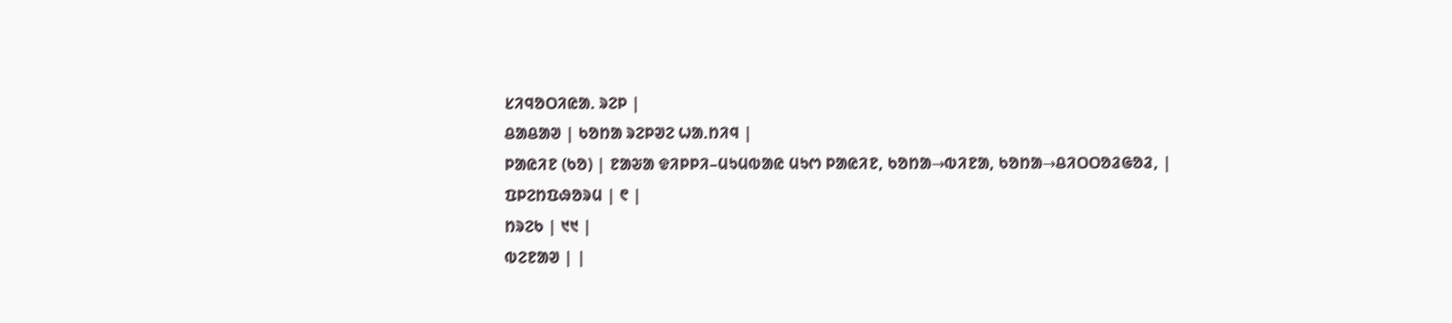ᱥᱤᱧᱚᱛᱤᱭᱟᱹ ᱨᱮᱞ |
ᱪᱟᱪᱟᱣ | ᱠᱚᱴᱟ ᱨᱮᱞᱣᱮ ᱦᱟᱹᱴᱤᱧ |
ᱞᱟᱭᱤᱱ (ᱠᱚ) | ᱱᱟᱶᱟ ᱫᱤᱞᱞᱤ–ᱢᱩᱢᱵᱟᱭ ᱢᱩᱬ ᱞᱟᱭᱤᱱ, ᱠᱚᱴᱟ→ᱵᱤᱱᱟ, ᱠᱚᱴᱟ→ᱪᱤᱛᱛᱚᱲᱜᱚᱲ, |
ᱯᱞᱮᱴᱯᱷᱚᱨᱢ | ᱖ |
ᱴᱨᱮᱠ | ᱑᱑ |
ᱵᱮᱱᱟᱣ | |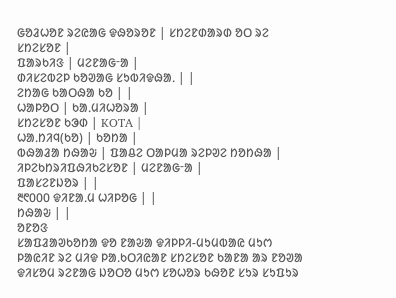ᱜᱚᱲᱦᱚᱱ ᱨᱮᱭᱟᱜ ᱫᱷᱚᱨᱚᱱ | ᱥᱴᱮᱱᱰᱟᱨᱰ ᱚᱛ ᱨᱮ ᱥᱴᱮᱥᱚᱱ |
ᱯᱟᱨᱠᱤᱝ | ᱢᱮᱱᱟᱜᱼᱟ |
ᱰᱤᱥᱮᱵᱮᱞ ᱠᱚᱣᱟᱜ ᱥᱩᱵᱤᱫᱷᱟᱹ | |
ᱮᱴᱟᱜ ᱠᱟᱛᱷᱟ ᱠᱚ | |
ᱦᱟᱞᱚᱛ | ᱠᱟᱹᱢᱤᱦᱚᱨᱟ |
ᱥᱴᱮᱥᱚᱱ ᱠᱳᱰ | KOTA |
ᱦᱟᱹᱴᱤᱧ(ᱠᱚ) | ᱠᱚᱴᱟ |
ᱵᱷᱟᱲᱟ ᱴᱷᱟᱶ | ᱯᱟᱪᱮ ᱛᱟᱞᱢᱟ ᱨᱮᱞᱣᱮ ᱴᱚᱴᱷᱟ |
ᱤᱞᱮᱠᱴᱨᱤᱯᱷᱤᱠᱮᱥᱚᱱ | ᱢᱮᱱᱟᱜᱼᱟ |
ᱯᱟᱥᱮᱱᱡᱚᱨ | |
᱓᱖᱐᱐᱐ ᱫᱤᱱᱟᱹᱢ ᱦᱤᱞᱚᱜ | |
ᱴᱷᱟᱶ | |
ᱚᱱᱚᱝ
ᱥᱟᱯᱲᱟᱣᱠᱚᱴᱟ ᱫᱚ ᱱᱟᱶᱟ ᱫᱤᱞᱞᱤ-ᱢᱩᱢᱵᱟᱭ ᱢᱩᱬ ᱞᱟᱭᱤᱱ ᱨᱮ ᱢᱤᱫ ᱞᱟᱹᱠᱛᱤᱭᱟᱱ ᱥᱴᱮᱥᱚᱱ ᱠᱟᱱᱟ ᱟᱨ ᱱᱚᱣᱟ ᱫᱤᱥᱚᱢ ᱨᱮᱱᱟᱜ ᱡᱚᱛᱚ ᱢᱩᱬ ᱥᱚᱦᱚᱨ ᱠᱷᱚᱱ ᱥᱩᱨ ᱥᱩᱯᱩᱨ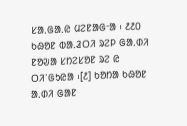ᱥᱟᱹᱜᱟᱹᱭ ᱢᱮᱱᱟᱜᱼᱟ ᱾ ᱒᱒᱐ ᱠᱷᱚᱱ ᱵᱟᱹᱲᱛᱤ ᱨᱮᱞ ᱜᱟᱹᱰᱤ ᱱᱚᱶᱟ ᱥᱴᱮᱥᱚᱱ ᱨᱮ ᱭ ᱛᱤᱸᱜᱩᱭᱟ ᱾[᱒] ᱠᱚᱴᱟ ᱠᱷᱚᱱ ᱟᱹᱰᱤ ᱜᱟᱱ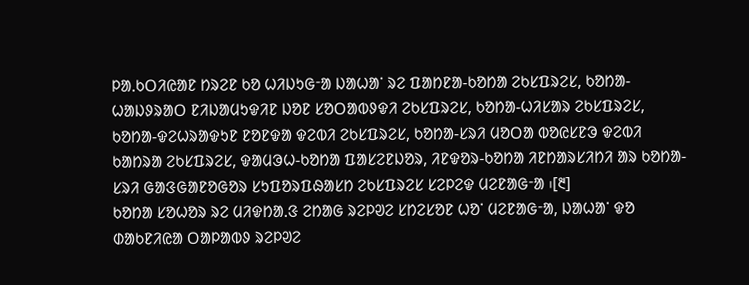ᱞᱟᱹᱠᱛᱤᱭᱟᱱ ᱴᱨᱮᱱ ᱠᱚ ᱦᱤᱡᱩᱜᱼᱟ ᱡᱟᱦᱟᱸ ᱨᱮ ᱯᱟᱴᱱᱟ-ᱠᱚᱴᱟ ᱮᱠᱥᱯᱨᱮᱥ, ᱠᱚᱴᱟ-ᱦᱟᱡᱽᱨᱟᱛ ᱱᱤᱡᱟᱢᱩᱫᱤᱱ ᱡᱚᱱ ᱥᱚᱛᱟᱵᱽᱫᱤ ᱮᱠᱥᱯᱨᱮᱥ, ᱠᱚᱴᱟ-ᱦᱤᱥᱟᱨ ᱮᱠᱥᱯᱨᱮᱥ, ᱠᱚᱴᱟ-ᱫᱮᱦᱨᱟᱫᱩᱱ ᱱᱚᱱᱫᱟ ᱫᱮᱵᱤ ᱮᱠᱥᱯᱨᱮᱥ, ᱠᱚᱴᱟ-ᱥᱨᱤ ᱢᱚᱛᱟ ᱵᱚᱭᱥᱱᱳ ᱫᱮᱵᱤ ᱠᱟᱴᱨᱟ ᱮᱠᱥᱯᱨᱮᱥ, ᱫᱟᱢᱳᱦ-ᱠᱚᱴᱟ ᱯᱟᱥᱮᱱᱡᱚᱨ, ᱤᱱᱫᱚᱨ-ᱠᱚᱴᱟ ᱤᱱᱴᱟᱨᱥᱤᱴᱤ ᱟᱨ ᱠᱚᱴᱟ-ᱥᱨᱤ ᱜᱟᱝᱜᱟᱱᱚᱜᱚᱨ ᱥᱩᱯᱚᱨᱯᱷᱟᱥᱴ ᱮᱠᱥᱯᱨᱮᱥ ᱥᱮᱞᱮᱫ ᱢᱮᱱᱟᱜᱼᱟ ᱾[᱓]
ᱠᱚᱴᱟ ᱥᱚᱦᱚᱨ ᱨᱮ ᱢᱤᱫᱴᱟᱹᱝ ᱮᱴᱟᱜ ᱨᱮᱞᱣᱮ ᱥᱴᱮᱥᱚᱱ ᱦᱚᱸ ᱢᱮᱱᱟᱜᱼᱟ, ᱡᱟᱦᱟᱸ ᱫᱚ ᱰᱟᱠᱱᱤᱭᱟ ᱛᱟᱞᱟᱵᱽ ᱨᱮᱞᱣᱮ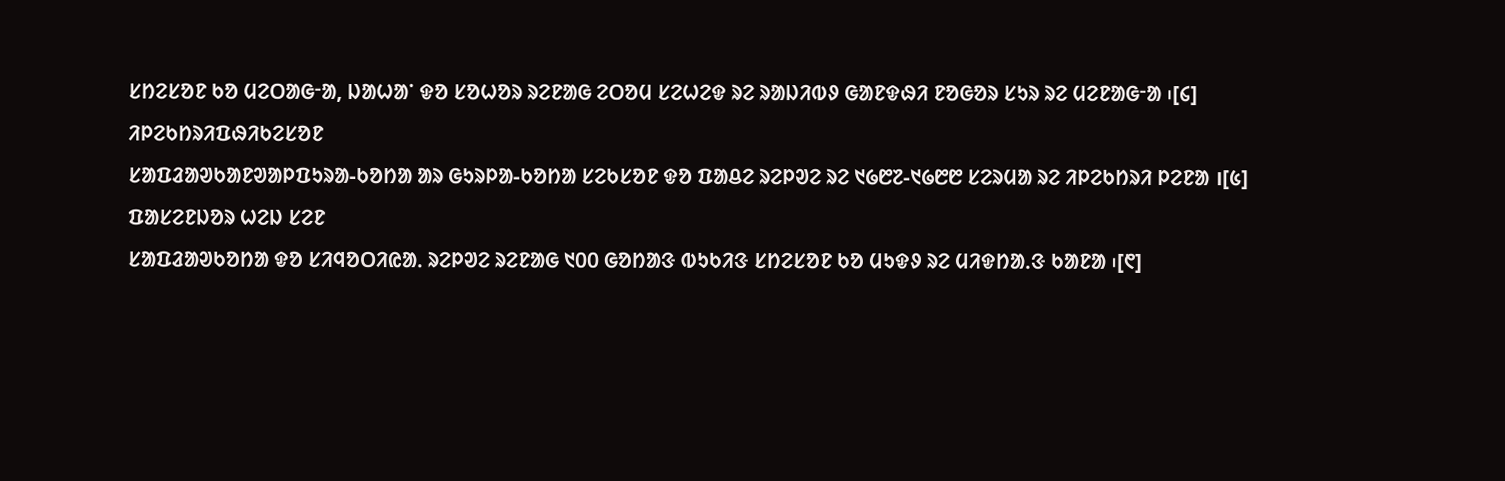ᱥᱴᱮᱥᱚᱱ ᱠᱚ ᱢᱮᱛᱟᱜᱼᱟ, ᱡᱟᱦᱟᱸ ᱫᱚ ᱥᱚᱦᱚᱨ ᱨᱮᱱᱟᱜ ᱮᱛᱚᱢ ᱥᱮᱦᱮᱫ ᱨᱮ ᱨᱟᱡᱤᱵᱽ ᱜᱟᱱᱫᱷᱤ ᱱᱚᱜᱚᱨ ᱥᱩᱨ ᱨᱮ ᱢᱮᱱᱟᱜᱼᱟ ᱾[᱔]
ᱤᱞᱮᱠᱴᱨᱤᱯᱷᱤᱠᱮᱥᱚᱱ
ᱥᱟᱯᱲᱟᱣᱠᱟᱱᱣᱟᱞᱯᱩᱨᱟ-ᱠᱚᱴᱟ ᱟᱨ ᱜᱩᱨᱞᱟ-ᱠᱚᱴᱟ ᱥᱮᱠᱥᱚᱱ ᱫᱚ ᱯᱟᱪᱮ ᱨᱮᱞᱣᱮ ᱨᱮ ᱑᱙᱘᱗-᱑᱙᱘᱘ ᱥᱮᱨᱢᱟ ᱨᱮ ᱤᱞᱮᱠᱴᱨᱤ ᱞᱮᱱᱟ ।[᱕]
ᱯᱟᱥᱮᱱᱡᱚᱨ ᱦᱮᱡ ᱥᱮᱱ
ᱥᱟᱯᱲᱟᱣᱠᱚᱴᱟ ᱫᱚ ᱥᱤᱧᱚᱛᱤᱭᱟᱹ ᱨᱮᱞᱣᱮ ᱨᱮᱱᱟᱜ ᱑᱐᱐ ᱜᱚᱴᱟᱝ ᱵᱩᱠᱤᱝ ᱥᱴᱮᱥᱚᱱ ᱠᱚ ᱢᱩᱫᱽ ᱨᱮ ᱢᱤᱫᱴᱟᱹᱝ ᱠᱟᱱᱟ ᱾[᱖]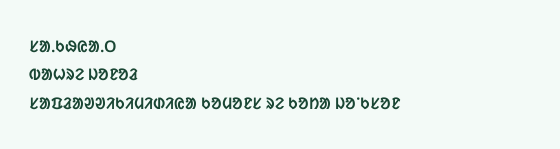ᱥᱟᱹᱠᱷᱭᱟᱹᱛ
ᱵᱟᱦᱨᱮ ᱡᱚᱱᱚᱲ
ᱥᱟᱯᱲᱟᱣᱣᱤᱠᱤᱢᱤᱰᱤᱭᱟ ᱠᱚᱢᱚᱱᱥ ᱨᱮ ᱠᱚᱴᱟ ᱡᱚᱸᱠᱥᱚᱱ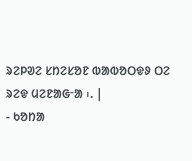ᱨᱮᱞᱣᱮ ᱥᱴᱮᱥᱚᱱ ᱵᱟᱵᱚᱛᱫᱽ ᱛᱮ ᱨᱮᱫ ᱢᱮᱱᱟᱜᱼᱟ ᱾. |
- ᱠᱚᱴᱟ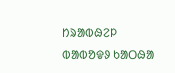ᱴᱨᱟᱵᱷᱮᱞ ᱵᱟᱵᱚᱫᱽ ᱠᱟᱛᱷᱟ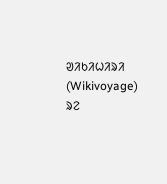ᱣᱤᱠᱤᱦᱤᱨᱤ (Wikivoyage) ᱨᱮ